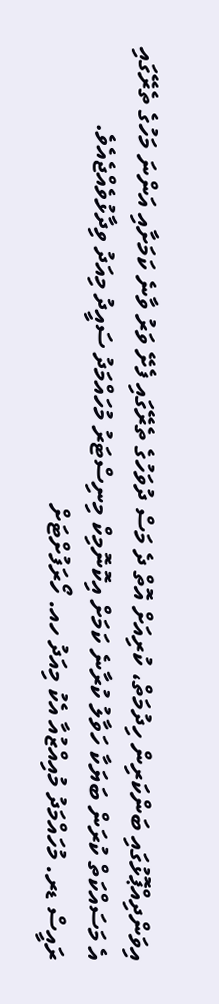އިވަންދިއްޕޮޅުގައި ބަންކަރިން ހިދުމަތް، ކުރިއަށް އޮތް ދެ މަސް ދުވަހުގެ ތެރޭގައި ފެށޭ ވަރު ވާނެ ކަމަށާއި އަންނަ މަހުގެ ތެރޭގައި އެ މަސައްކަތް ކުރަން ބަޔަކާ ހަވާލު ކުރާނެ ކަމަށް އިކޮނޮމިކް މިނިސްޓަރު މުހައްމަދު ސައީދު މިއަދު ވިދާޅުވެއްޖެއެވެ.
ރައީސް ޑރ. މުހައްމަދު މުއިއްޒުއާ އެކު މިއަދު ހއ. ހޯރަފުށްޓަށް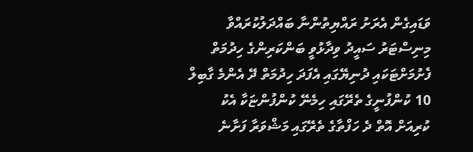ވަޑައިގެން އެރަށު ރައްޔިތުންނާ ބައްދަލުކުރައްވާ މިނިސްޓަރު ސައީދު ވިދާޅުވީ ބަންކަރިންގެ ހިދުމަތް ފެށުމަށްޓަކައި ދުނިޔޭގައި އެފަދަ ހިދުމަތް ދޭ އެންމެ ގާބިލް 10 ކުންފުނީގެ ތެރޭގައި ހިމެނޭ ކުންފުންޏަކާ އެކު ކުރިއަށް އޮތް ދެ ހަފްތާގެ ތެރޭގައި މަޝްވަރާ ފަށާނެ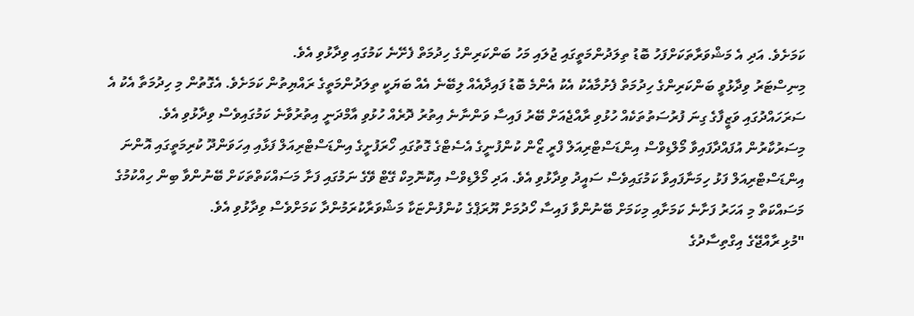ކަމަށެވެ. އަދި އެ މަޝްވަރާތަކަށްފަހު ބޮޑު ތިލަދުންމަތީގައި ޖުލައި މަހު ބަންކަރިންގެ ހިދުމަތް ފެށޭނެ ކަމުގައި ވިދާޅުވި އެވެ.
މިނިސްޓަރު ވިދާޅުވީ ބަންކަރިންގެ ހިދުމަތް ފެށުމާއެކު އެކު އެންމެ ބޮޑު ފައިދާއެއް ލިބޭނެ އެއް ބަޔަކީ ތިލަދުންމަތީގެ ރައްޔިތުން ކަމަށެވެ. އެގޮތުން މި ހިދުމަތާ އެކު އެ ސަރަހައްދުގައި ވަޒީފާގެ ގިނަ ފުރުސަތުތަކެއް ހުޅުވި ރާއްޖެއަށް ބޭރު ފައިސާ ވަންނާނެ އިތުރު ދޮރެއް ހުޅުވި އާމްދަނީ އިތުރުވާނެ ކަމުގައިވެސް ވިދާޅުވި އެވެ.
މިސަރުކާރުން އުފައްދާފައިވާ މޯލްޑިވްސް އިންޑަސްޓްރިއަލް ފްރީ ޒޯން ކުންފުނީގެ އެސެޓްގެ ގޮތުގައި ހޯރަފުށީގެ އިންޑަސްޓްރިއަލް ފަޅާއި އިހަވަންދޫ ކުރިމަތީގައި އޮންނަ އިންޑަސްޓްރިއަލް ފަޅު ހިމަނާފައިވާ ކަމުގައިވެސް ސައީދު ވިދާޅުވި އެވެ. އަދި މޯލްޑިވްސް އިކޮނޮމިކް ގޭޓް ވޭގެ ނަމުގައި ފަށާ މަސައްކަތްތަކަށް ބޭނުންވާ ބިން ހިއްކުމުގެ މަސައްކަތް މި އަހަރު ފަށާނެ ކަމަށާއި މިކަމަށް ބޭނުންވާ ފައިސާ ހޯދުމަށް ޔޫރަޕްގެ ކުންފުންޏަކާ މަޝްވަރާކުރަމުންދާ ކަމަށްވެސް ވިދާޅުވި އެވެ.
"މުޅި ރާއްޖޭގެ އިގްތިސާދުގެ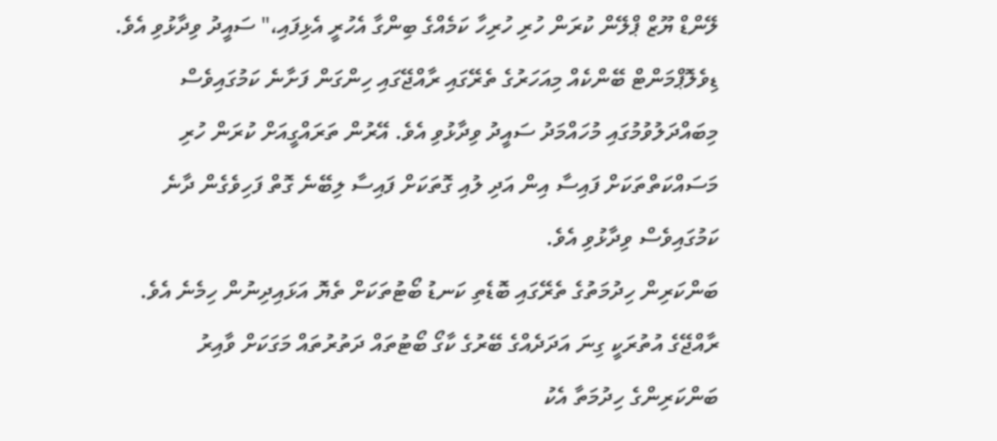ލޭންޑް ޔޫޒް ޕްލޭން ކުރަން ހުރި ހުރިހާ ކަމެއްގެ ބިންގާ އެހުރީ އެޅިފައި،" ސައީދު ވިދާޅުވި އެވެ.
ޑިވެލޮޕްމަންޓް ބޭންކެއް މިއަހަރުގެ ތެރޭގައި ރާއްޖޭގައި ހިންގަން ފަށާނެ ކަމުގައިވެސް މިބައްދަލުވުމުގައި މުހައްމަދު ސައީދު ވިދާޅުވި އެވެ. އޭރުން ތަރައްގީއަށް ކުރަން ހުރި މަސައްކަތްތަކަށް ފައިސާ އިން އަދި ލުއި ގޮތަކަށް ފައިސާ ލިބޭނެ ގޮތް ފަހިވެގެން ދާނެ ކަމުގައިވެސް ވިދާޅުވި އެވެ.
ބަންކަރިން ހިދުމަތުގެ ތެރޭގައި ބޮޑެތި ކަނޑު ބޯޓުތަކަށް ތެޔޮ އަޅައިދިނުން ހިމެނެ އެވެ. ރާއްޖޭގެ އުތުރަކީ ގިނަ އަދަދެއްގެ ބޭރުގެ ކާގޯ ބޯޓުތައް ދަތުރުތައް މަގަކަށް ވާއިރު ބަންކަރިންގެ ހިދުމަތާ އެކު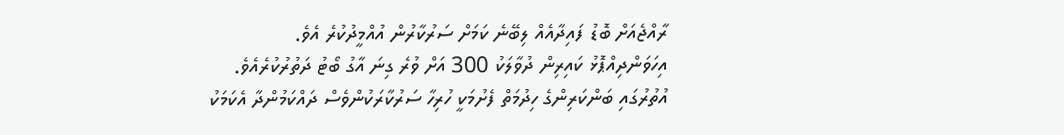ރާއްޖެއަށް ބޮޑު ފައިދާއެއް ލިބޭނެ ކަމަށް ސަރުކާރުން އުއްމީދުކުރެ އެވެ.
އިހަވަންދިއްޕޮޅު ކައިރިން ދުވާލަކު 300 އަށް ވުރެ ގިނަ އާގު ބޯޓު ދަތުރުކުރެއެވެ.
އުތުރުގައި ބަންކަރިންގެ ހިދުމަތް ފެށުމަކީ ހުރިހާ ސަރުކާރަކުންވެސް ދައްކަމުންދާ އެކަމަކު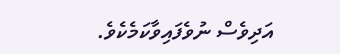އަދިވެސް ނުވެފައިވާކަމެކެވެ.